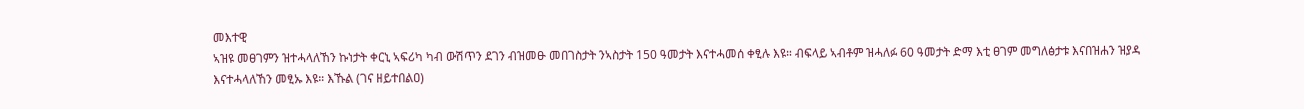መእተዊ
ኣዝዩ መፀገምን ዝተሓላለኸን ኩነታት ቀርኒ ኣፍሪካ ካብ ውሽጥን ደገን ብዝመፁ መበገስታት ንኣስታት 150 ዓመታት እናተሓመሰ ቀፂሉ እዩ። ብፍላይ ኣብቶም ዝሓለፉ 60 ዓመታት ድማ እቲ ፀገም መግለፅታቱ እናበዝሐን ዝያዳ እናተሓላለኸን መፂኡ እዩ። እኹል (ገና ዘይተበልዐ)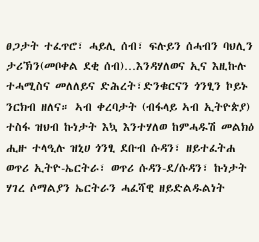ፀጋታት ተፈጥሮ፣ ሓይሊ ሰብ፣ ፍሉይን ሰሓብን ባህሊን ታሪኽን(መቦቀል ደቂ ሰብ)…እንዳሃለወና ኢና እዚኩሉ ተሓሚስና መለለይና ድሕረት፣ድንቁርናን ጎንፂን ኮይኑ ንርክብ ዘለና። ኣብ ቀረባታት (ብፋላይ ኣብ ኢትዮጵያ) ተስፋ ዝህብ ኩነታት እኳ እንተሃለወ ከምሓዱሽ መልክዕ ሒዙ ተላዒሉ ዝኒሀ ጎንፂ ደቡብ ሱዳን፣ ዘይተፈትሐ ወጥሪ ኢትዮ-ኤርትራ፣ ወጥሪ ሱዳን-ደ/ሱዳን፣ ኩነታት ሃገረ ሶማልያን ኤርትራን ሓፈሻዊ ዘይድልዱልነት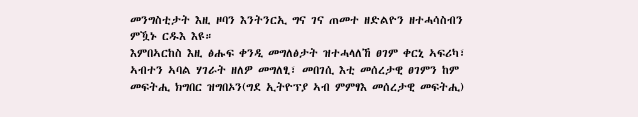መንግስቲታት እዚ ዞባን እንትንርኢ ግና ገና ጠመተ ዘድልዮን ዘተሓሳስብን ምዃኑ ርዱእ እዩ።
እምበኣርከስ እዚ ፅሑፍ ቀንዲ መግለፅታት ዝተሓላለኸ ፀገም ቀርኒ ኣፍሪካ፣ ኣብተን ኣባል ሃገራት ዘለዎ መግለፂ፣ መበገሲ እቲ መሰረታዊ ፀገምን ከም መፍትሒ ክግበር ዝግበኦን(ግደ ኢትዮፕያ ኣብ ምምፃእ መሰረታዊ መፍትሒ)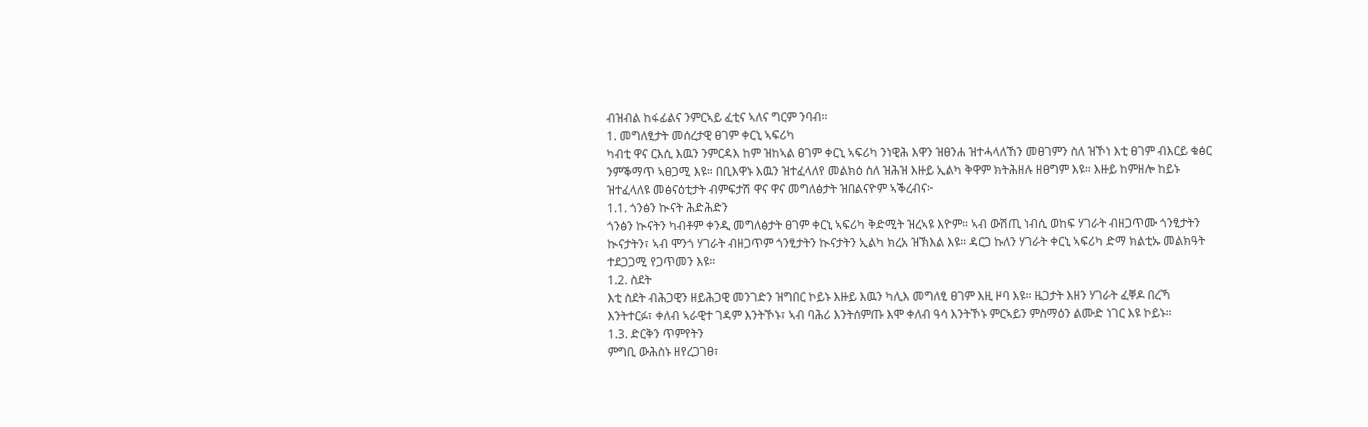ብዝብል ከፋፊልና ንምርኣይ ፈቲና ኣለና ግርም ንባብ።
1. መግለፂታት መሰረታዊ ፀገም ቀርኒ ኣፍሪካ
ካብቲ ዋና ርእሲ እዉን ንምርዳእ ከም ዝከኣል ፀገም ቀርኒ ኣፍሪካ ንነዊሕ እዋን ዝፀንሐ ዝተሓላለኸን መፀገምን ስለ ዝኾነ እቲ ፀገም ብእርይ ቁፅር ንምቕማጥ ኣፀጋሚ እዩ። በቢእዋኑ እዉን ዝተፈላለየ መልክዕ ስለ ዝሕዝ እዙይ ኢልካ ቅዋም ክትሕዘሉ ዘፀግም እዩ። እዙይ ከምዘሎ ከይኑ ዝተፈላለዩ መፅናዕቲታት ብምፍታሽ ዋና ዋና መግለፅታት ዝበልናዮም ኣቕረብና፦
1.1. ጎንፅን ኲናት ሕድሕድን
ጎንፅን ኲናትን ካብቶም ቀንዲ መግለፅታት ፀገም ቀርኒ ኣፍሪካ ቅድሚት ዝረኣዩ እዮም። ኣብ ውሽጢ ነብሲ ወከፍ ሃገራት ብዘጋጥሙ ጎንፂታትን ኲናታትን፣ ኣብ ሞንጎ ሃገራት ብዘጋጥም ጎንፂታትን ኲናታትን ኢልካ ክረአ ዝኽእል እዩ። ዳርጋ ኩለን ሃገራት ቀርኒ ኣፍሪካ ድማ ክልቲኡ መልክዓት ተደጋጋሚ የጋጥመን እዩ።
1.2. ስደት
እቲ ስደት ብሕጋዊን ዘይሕጋዊ መንገድን ዝግበር ኮይኑ እዙይ እዉን ካሊእ መግለፂ ፀገም እዚ ዞባ እዩ። ዜጋታት እዘን ሃገራት ፈቐዶ በረኻ እንትተርፉ፣ ቀለብ ኣራዊተ ገዳም እንትኾኑ፣ ኣብ ባሕሪ እንትሰምጡ እሞ ቀለብ ዓሳ እንትኾኑ ምርኣይን ምስማዕን ልሙድ ነገር እዩ ኮይኑ።
1.3. ድርቅን ጥምየትን
ምግቢ ውሕስኑ ዘየረጋገፀ፣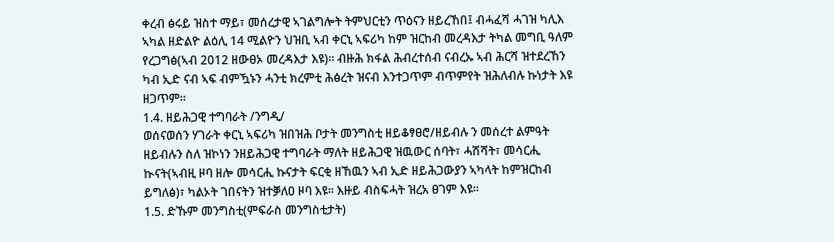ቀረብ ፅሩይ ዝስተ ማይ፣ መሰረታዊ ኣገልግሎት ትምህርቲን ጥዕናን ዘይረኸበ፤ ብሓፈሻ ሓገዝ ካሊእ ኣካል ዘድልዮ ልዕሊ 14 ሚልዮን ህዝቢ ኣብ ቀርኒ ኣፍሪካ ከም ዝርከብ መረዳእታ ትካል መግቢ ዓለም የረጋግፅ(ኣብ 2012 ዘውፀኦ መረዳእታ እዩ)። ብዙሕ ክፋል ሕብረተሰብ ናብረኡ ኣብ ሕርሻ ዝተደረኸን ካብ ኢድ ናብ ኣፍ ብምዃኑን ሓንቲ ክረምቲ ሕፅረት ዝናብ እንተጋጥም ብጥምየት ዝሕለብሉ ኩነታት እዩ ዘጋጥም።
1.4. ዘይሕጋዊ ተግባራት /ንግዲ/
ወሰናወሰን ሃገራት ቀርኒ ኣፍሪካ ዝበዝሕ ቦታት መንግስቲ ዘይቆፃፀሮ/ዘይብሉ ን መሰረተ ልምዓት ዘይብሉን ስለ ዝኮነን ንዘይሕጋዊ ተግባራት ማለት ዘይሕጋዊ ዝዉውር ሰባት፣ ሓሽሻት፣ መሳርሒ ኲናት(ኣብዚ ዞባ ዘሎ መሳርሒ ኩናታት ፍርቂ ዘኸዉን ኣብ ኢድ ዘይሕጋውያን ኣካላት ከምዝርከብ ይግለፅ)፣ ካልኦት ገበናትን ዝተቓለዐ ዞባ እዩ። እዙይ ብስፍሓት ዝረአ ፀገም እዩ።
1.5. ድኹም መንግስቲ(ምፍራስ መንግስቲታት)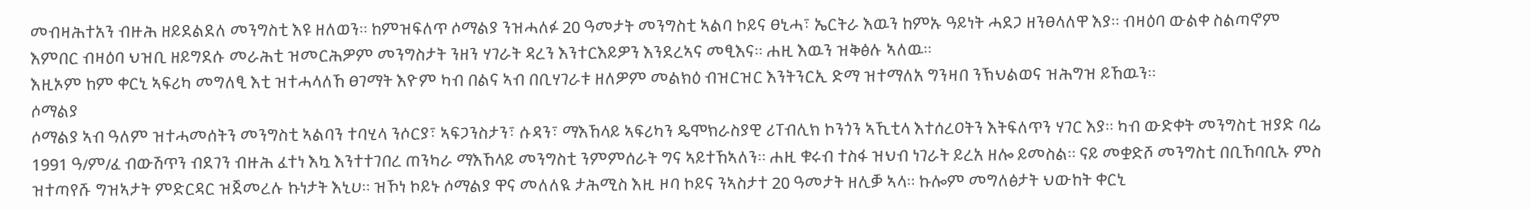መብዛሕተአን ብዙሕ ዘይደልደለ መንግስቲ እዩ ዘለወን። ከምዝፍለጥ ሶማልያ ንዝሓለፉ 20 ዓመታት መንግስቲ ኣልባ ኮይና ፀኒሓ፣ ኤርትራ እዉን ከምኡ ዓይነት ሓደጋ ዘንፀላለዋ እያ። ብዛዕባ ውልቀ ስልጣኖም እምበር ብዛዕባ ህዝቢ ዘይግደሱ መራሕቲ ዝመርሕዎም መንግስታት ንዘን ሃገራት ዳረን እንተርእይዎን እንደረኣና መፂእና። ሐዚ እዉን ዝቅፅሉ ኣለዉ።
እዚኦም ከም ቀርኒ ኣፍሪካ መግለፂ እቲ ዝተሓላለኸ ፀገማት እዮም ካብ በልና ኣብ በቢሃገራቱ ዘለዎም መልክዕ ብዝርዝር እንትንርኢ ድማ ዝተማለአ ግንዛበ ንኽህልወና ዝሕግዝ ይኸዉን።
ሶማልያ
ሶማልያ ኣብ ዓለም ዝተሓመሰትን መንግስቲ ኣልባን ተባሂላ ንሶርያ፣ ኣፍጋንስታን፣ ሱዳን፣ ማእኸላይ ኣፍሪካን ዴሞክራስያዊ ሪፐብሊክ ኮንጎን ኣኺቲላ እተሰረዐትን እትፍለጥን ሃገር እያ። ካብ ውድቀት መንግስቲ ዝያድ ባሬ 1991 ዓ/ም/ፈ ብውሽጥን ብደገን ብዙሕ ፈተነ እኳ እንተተገበረ ጠንካራ ማእኸላይ መንግስቲ ንምምሰራት ግና ኣይተኸኣለን። ሐዚ ቁሩብ ተስፋ ዝህብ ነገራት ይረአ ዘሎ ይመስል። ናይ መቋድሾ መንግስቲ በቢኸባቢኡ ምስ ዝተጣየሹ ግዝኣታት ምድርዳር ዝጀመረሉ ኩነታት እኒሀ። ዝኾነ ኮይኑ ሶማልያ ዋና መለለዪ ታሕሚስ እዚ ዞባ ኮይና ንኣስታተ 20 ዓመታት ዘሊቓ ኣላ። ኩሎም መግለፅታት ህውከት ቀርኒ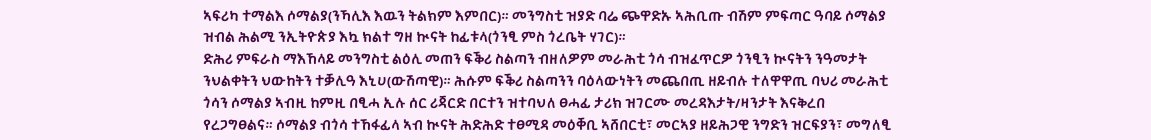ኣፍሪካ ተማልእ ሶማልያ(ንኻሊእ እዉን ትልክም እምበር)። መንግስቲ ዝያድ ባሬ ጭዋድኡ ኣሕቢጡ ብሽም ምፍጣር ዓባይ ሶማልያ ዝብል ሕልሚ ንኢትዮጵያ እኳ ክልተ ግዘ ኲናት ከፊቱላ(ጎንፂ ምስ ጎረቤት ሃገር)።
ድሕሪ ምፍራስ ማእኸላይ መንግስቲ ልዕሊ መጠን ፍቕሪ ስልጣን ብዘለዎም መራሕቲ ጎሳ ብዝፈጥርዎ ጎንፂን ኲናትን ንዓመታት ንህልቀትን ህውከትን ተቓሊዓ እኒሀ(ውሽጣዊ)። ሕሱም ፍቕሪ ስልጣንን ባዕላውነትን መጨበጢ ዘይብሉ ተለዋዋጢ ባህሪ መራሕቲ ጎሳን ሶማልያ ኣብዚ ከምዚ በፂሓ ኢሉ ሰር ሪጃርድ በርተን ዝተባህለ ፀሓፊ ታሪክ ዝገርሙ መረዳእታት/ዛንታት እናቅረበ የረጋግፀልና። ሶማልያ ብጎሳ ተኸፋፊላ ኣብ ኲናት ሕድሕድ ተፀሚዳ መዕቐቢ ኣሸበርቲ፣ መርኣያ ዘይሕጋዊ ንግድን ዝርፍያን፣ መግለፂ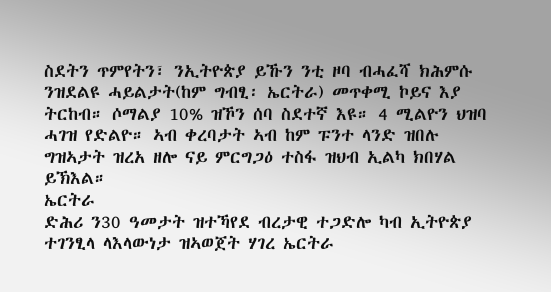ስደትን ጥምየትን፣ ንኢትዮጵያ ይኹን ንቲ ዞባ ብሓፈሻ ክሕምሱ ንዝደልዩ ሓይልታት(ከም ግብፂ፡ ኤርትራ) መጥቀሚ ኮይና እያ ትርከብ። ሶማልያ 10% ዝኾን ሰባ ስደተኛ እዩ። 4 ሚልዮን ህዝባ ሓገዝ የድልዮ። ኣብ ቀረባታት ኣብ ከም ፑንተ ላንድ ዝበሉ ግዝኣታት ዝረአ ዘሎ ናይ ምርግጋዕ ተስፋ ዝህብ ኢልካ ክበሃል ይኽእል።
ኤርትራ
ድሕሪ ን30 ዓመታት ዝተኻየደ ብረታዊ ተጋድሎ ካብ ኢትዮጵያ ተገንፂላ ላእላውነታ ዝኣወጀት ሃገረ ኤርትራ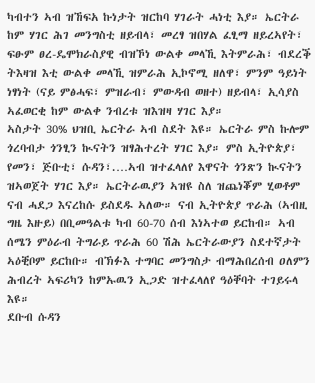ካብተን ኣብ ዝኸፍአ ኩነታት ዝርከባ ሃገራት ሓነቲ እያ። ኤርትራ ከም ሃገር ሕገ መንግስቲ ዘይብላ፣ መረፃ ዝበሃል ፈፂማ ዘይረኣየት፣ ፍፁም ፀረ-ዴሞክራስያዊ ብዝኾነ ውልቀ መላኺ እትምራሕ፣ ብደረቕ ትእዛዝ እቲ ውልቀ መላኺ ዝምራሕ ኢኮኖሚ ዘለዋ፣ ምንም ዓይነት ነፃነት (ናይ ምፅሓፍ፣ ምዝራብ፣ ምውዳብ ወዘተ) ዘይብላ፣ ኢሳያስ ኣፈወርቂ ከም ውልቀ ንብረቱ ዝእዝዛ ሃገር እያ።
ኣስታት 30% ህዝቢ ኤርትራ ኣብ ስደት እዩ። ኤርትራ ምስ ኩሎም ጎረባብታ ጎንፂን ኲናትን ዝፃሕተረት ሃገር እያ። ምስ ኢትዮጵያ፣ የመን፣ ጅቡቲ፣ ሱዳን፣.…ኣብ ዝተፈላለየ እዋናት ጎንጽን ኲናትን ዝኣወጀት ሃገር እያ። ኤርትራዉያን ኣዝዩ ስለ ዝጨነቖም ሂወቶም ናብ ሓደጋ እናረከሱ ይስደዱ ኣለው። ናብ ኢትዮጵያ ጥራሕ (ኣብዚ ግዜ እዙይ) በቢመዓልቱ ካብ 60-70 ሰብ እነኣተወ ይርከብ። ኣብ ሰሜን ምዕራብ ትግራይ ጥራሕ 60 ሽሕ ኤርትራውያን ስደተኛታት ኣዕቒቦም ይርከቡ። ብኽፉእ ተግባር መንግስታ ብማሕበረሰብ ዐለምን ሕብረት ኣፍሪካን ከምኡዉን ኢጋድ ዝተፈላለየ ዓዕቐባት ተገይሩላ እዩ።
ደቡብ ሱዳን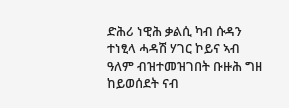ድሕሪ ነዊሕ ቃልሲ ካብ ሱዳን ተነፂላ ሓዳሽ ሃገር ኮይና ኣብ ዓለም ብዝተመዝገበት ቡዙሕ ግዘ ከይወሰደት ናብ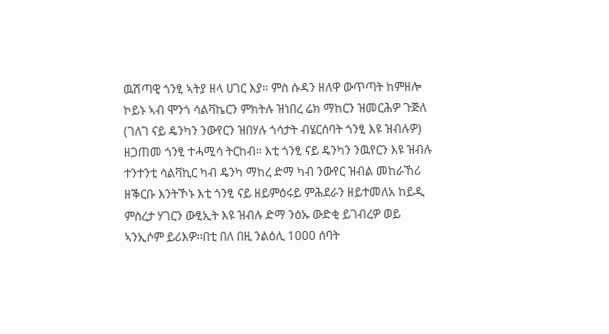ዉሽጣዊ ጎንፂ ኣትያ ዘላ ሀገር እያ። ምስ ሱዳን ዘለዋ ውጥጣት ከምዘሎ ኮይኑ ኣብ ሞንጎ ሳልቫኬርን ምክትሉ ዝነበረ ሬክ ማከርን ዝመርሕዎ ጉጅለ (ገለገ ናይ ዴንካን ንውየርን ዝበሃሉ ጎሳታት ብሄርሰባት ጎንፂ እዩ ዝብሉዎ) ዘጋጠመ ጎንፂ ተሓሚሳ ትርከብ። እቲ ጎንፂ ናይ ዴንካን ንዉየርን እዩ ዝብሉ ተንተንቲ ሳልቫኪር ካብ ዴንካ ማከረ ድማ ካብ ንውየር ዝብል መከራኸሪ ዘቕርቡ እንትኾኑ እቲ ጎንፂ ናይ ዘይምዕሩይ ምሕደራን ዘይተመለአ ከይዲ ምስረታ ሃገርን ውፂኢት እዩ ዝብሉ ድማ ንዕኡ ውድቂ ይገብረዎ ወይ ኣንኢሶም ይሪእዎ።በቲ በለ በዚ ንልዕሊ 1000 ሰባት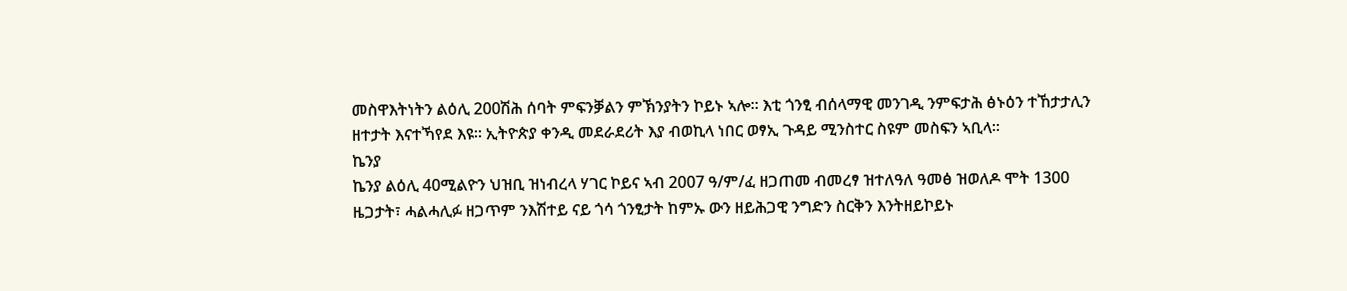መስዋእትነትን ልዕሊ 200ሽሕ ሰባት ምፍንቓልን ምኽንያትን ኮይኑ ኣሎ። እቲ ጎንፂ ብሰላማዊ መንገዲ ንምፍታሕ ፅኑዕን ተኸታታሊን ዘተታት እናተኻየደ እዩ። ኢትዮጵያ ቀንዲ መደራደሪት እያ ብወኪላ ነበር ወፃኢ ጉዳይ ሚንስተር ስዩም መስፍን ኣቢላ።
ኬንያ
ኬንያ ልዕሊ 40ሚልዮን ህዝቢ ዝነብረላ ሃገር ኮይና ኣብ 2007 ዓ/ም/ፈ ዘጋጠመ ብመረፃ ዝተለዓለ ዓመፅ ዝወለዶ ሞት 1300 ዜጋታት፣ ሓልሓሊፉ ዘጋጥም ንእሽተይ ናይ ጎሳ ጎንፂታት ከምኡ ውን ዘይሕጋዊ ንግድን ስርቅን እንትዘይኮይኑ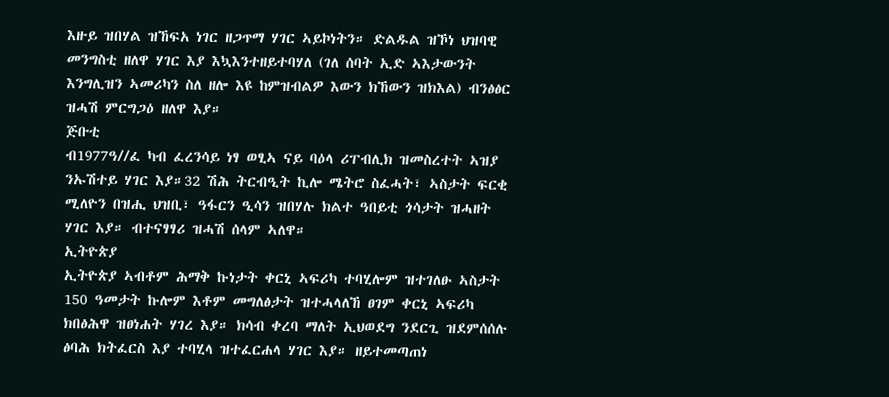እዙይ ዝበሃል ዝኸፍአ ነገር ዘጋጥማ ሃገር ኣይኮነትን። ድልዱል ዝኾነ ህዝባዊ መንግስቲ ዘለዋ ሃገር እያ እኳእንተዘይተባሃለ (ገለ ሰባት ኢድ ኣእታውንት እንግሊዝን ኣመሪካን ስለ ዘሎ እዩ ከምዝብልዎ እውን ክኸውን ዝክእል) ብንፅፅር ዝሓሽ ምርግጋዕ ዘለዋ እያ።
ጅቡቲ
ብ1977ዓ//ፈ ካብ ፈረንሳይ ነፃ ወፂኣ ናይ ባዕላ ሪፐብሊክ ዝመስረተት ኣዝያ ንኡሽተይ ሃገር እያ።32 ሽሕ ትርብዒት ኪሎ ሜትሮ ስፈሓት፣ ኣስታት ፍርቂ ሚለዮን በዝሒ ህዝቢ፣ ዓፋርን ዒሳን ዝበሃሉ ክልተ ዓበይቲ ጎሳታት ዝሓዘት ሃገር እያ። ብተናፃፃሪ ዝሓሽ ሰላም ኣለዋ።
ኢትዮጵያ
ኢትዮጵያ ኣብቶም ሕማቅ ኩነታት ቀርኒ ኣፍሪካ ተባሂሎም ዝተገለፁ ኣስታት 150 ዓመታት ኩሎም እቶም መግለፅታት ዝተሓላለኸ ፀገም ቀርኒ ኣፍሪካ ክበፅሕዋ ዝፀነሐት ሃገረ እያ። ክሳብ ቀረባ ማለት ኢህወደግ ንደርጊ ዝደምሰሰሉ ፅባሕ ክትፈርስ እያ ተባሂላ ዝተፈርሐላ ሃገር እያ። ዘይተመጣጠነ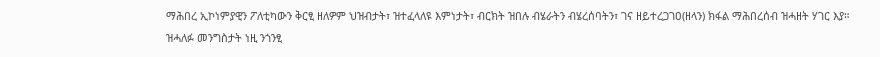ማሕበረ ኢኮነምያዊን ፖለቲካውን ቅርፂ ዘለዎም ህዝብታት፣ ዝተፈላለዩ እምነታት፣ ብርክት ዝበሉ ብሄራትን ብሄረሰባትን፣ ገና ዘይተረጋገዐ(ዘላን) ክፋል ማሕበረሰብ ዝሓዘት ሃገር እያ። ዝሓለፉ መንግስታት ነዚ ንጎንፂ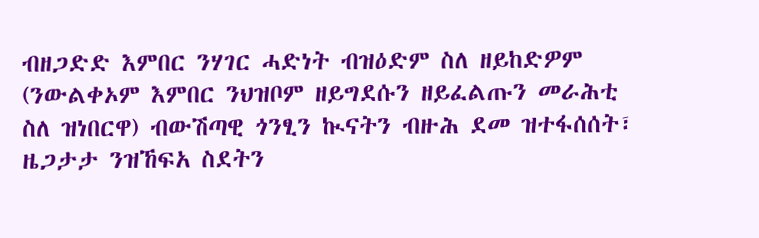ብዘጋድድ እምበር ንሃገር ሓድነት ብዝዕድም ስለ ዘይከድዎም (ንውልቀኦም እምበር ንህዝቦም ዘይግደሱን ዘይፈልጡን መራሕቲ ስለ ዝነበርዋ) ብውሽጣዊ ጎንፂን ኲናትን ብዙሕ ደመ ዝተፋሰሰት፣ ዜጋታታ ንዝኸፍአ ስደትን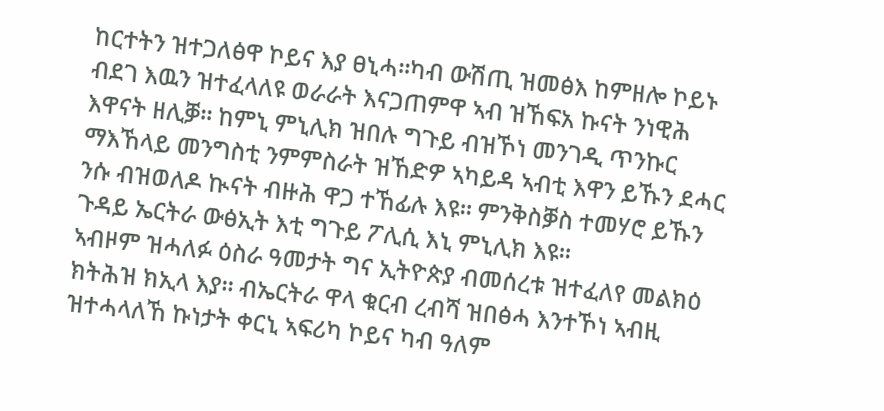ከርተትን ዝተጋለፅዋ ኮይና እያ ፀኒሓ።ካብ ውሽጢ ዝመፅእ ከምዘሎ ኮይኑ ብደገ እዉን ዝተፈላለዩ ወራራት እናጋጠምዋ ኣብ ዝኸፍአ ኩናት ንነዊሕ እዋናት ዘሊቓ። ከምኒ ምኒሊክ ዝበሉ ግጉይ ብዝኾነ መንገዲ ጥንኩር ማእኸላይ መንግስቲ ንምምስራት ዝኸድዎ ኣካይዳ ኣብቲ እዋን ይኹን ደሓር ንሱ ብዝወለዶ ኲናት ብዙሕ ዋጋ ተኸፊሉ እዩ። ምንቅስቓስ ተመሃሮ ይኹን ጉዳይ ኤርትራ ውፅኢት እቲ ግጉይ ፖሊሲ እኒ ምኒሊክ እዩ።
ኣብዞም ዝሓለፉ ዕስራ ዓመታት ግና ኢትዮጵያ ብመሰረቱ ዝተፈለየ መልክዕ ክትሕዝ ክኢላ እያ። ብኤርትራ ዋላ ቁርብ ረብሻ ዝበፅሓ እንተኾነ ኣብዚ ዝተሓላለኸ ኩነታት ቀርኒ ኣፍሪካ ኮይና ካብ ዓለም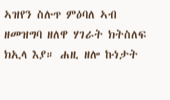ኣዝየን ስሉጥ ምዕባለ ኣብ ዘመዝግባ ዘለዋ ሃገራት ክትስለፍ ክኢላ እያ። ሐዚ ዘሎ ኩነታት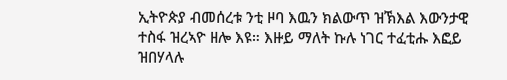ኢትዮጵያ ብመሰረቱ ንቲ ዞባ እዉን ክልውጥ ዝኽእል እውንታዊ ተስፋ ዝረኣዮ ዘሎ እዩ። እዙይ ማለት ኩሉ ነገር ተፈቲሑ እፎይ ዝበሃላሉ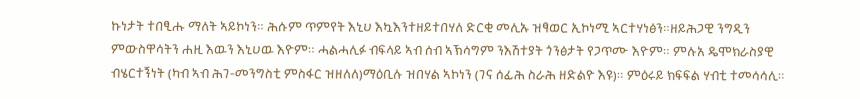ኩነታት ተበፂሑ ማለት ኣይኮነን። ሕሱም ጥምየት እኒሀ እኳእንተዘይተበሃለ ድርቂ መሊኡ ዝፃወር ኢኮነሚ ኣርተሃነፅን።ዘይሕጋዊ ንግዲን ምውስዋሳትን ሐዚ እዉን እኒሀዉ እዮም። ሓልሓሊፉ ብፍላይ ኣብ ሰብ ኣኽሳግም ንእሽተያት ጎንፅታት የጋጥሙ እዮም። ምሉአ ዴሞክራስያዊ ብሄርተኝነት (ካብ ኣብ ሕገ-መንግስቲ ምስፋር ዝዘለለ)ማዕቢሉ ዝበሃል ኣኮነን (ገና ሰፊሕ ስራሕ ዘድልዮ እዩ)። ምዕሩይ ክፍፍል ሃብቲ ተመሳሳሊ።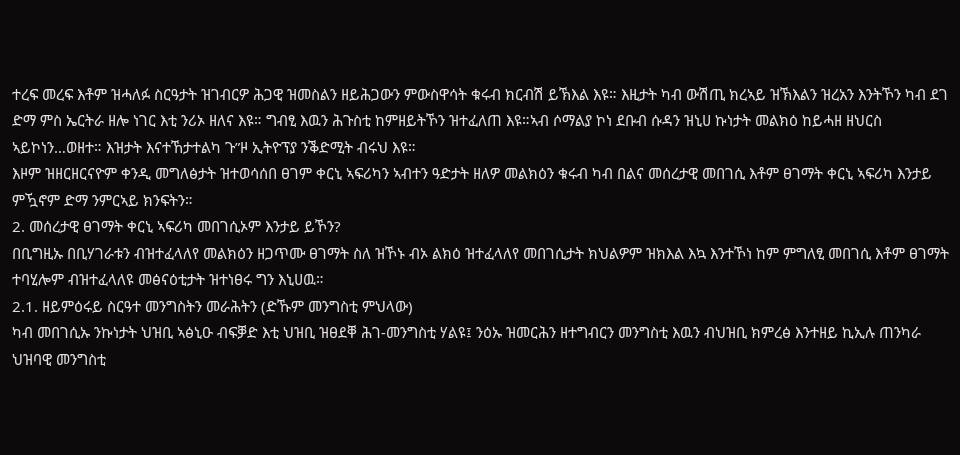ተረፍ መረፍ እቶም ዝሓለፉ ስርዓታት ዝገብርዎ ሕጋዊ ዝመስልን ዘይሕጋውን ምውስዋሳት ቁሩብ ክርብሽ ይኽእል እዩ። እዚታት ካብ ውሽጢ ክረኣይ ዝኽእልን ዝረአን እንትኾን ካብ ደገ ድማ ምስ ኤርትራ ዘሎ ነገር እቲ ንሪኦ ዘለና እዩ። ግብፂ እዉን ሕጉስቲ ከምዘይትኾን ዝተፈለጠ እዩ።ኣብ ሶማልያ ኮነ ደቡብ ሱዳን ዝኒሀ ኩነታት መልክዕ ከይሓዘ ዘህርስ ኣይኮነን…ወዘተ። እዝታት እናተኸታተልካ ጉ”ዞ ኢትዮፕያ ንቕድሚት ብሩህ እዩ።
እዞም ዝዘርዘርናዮም ቀንዲ መግለፅታት ዝተወሳሰበ ፀገም ቀርኒ ኣፍሪካን ኣብተን ዓድታት ዘለዎ መልክዕን ቁሩብ ካብ በልና መሰረታዊ መበገሲ እቶም ፀገማት ቀርኒ ኣፍሪካ እንታይ ምዃኖም ድማ ንምርኣይ ክንፍትን።
2. መሰረታዊ ፀገማት ቀርኒ ኣፍሪካ መበገሲኦም እንታይ ይኾን?
በቢግዚኡ በቢሃገራቱን ብዝተፈላለየ መልክዕን ዘጋጥሙ ፀገማት ስለ ዝኾኑ ብኦ ልክዕ ዝተፈላለየ መበገሲታት ክህልዎም ዝክእል እኳ እንተኾነ ከም ምግለፂ መበገሲ እቶም ፀገማት ተባሂሎም ብዝተፈላለዩ መፅናዕቲታት ዝተነፀሩ ግን እኒሀዉ።
2.1. ዘይምዕሩይ ስርዓተ መንግስትን መራሕትን (ድኹም መንግስቲ ምህላው)
ካብ መበገሲኡ ንኩነታት ህዝቢ ኣፅኒዑ ብፍቓድ እቲ ህዝቢ ዝፀደቐ ሕገ-መንግስቲ ሃልዩ፤ ንዕኡ ዝመርሕን ዘተግብርን መንግስቲ እዉን ብህዝቢ ክምረፅ እንተዘይ ኪኢሉ ጠንካራ ህዝባዊ መንግስቲ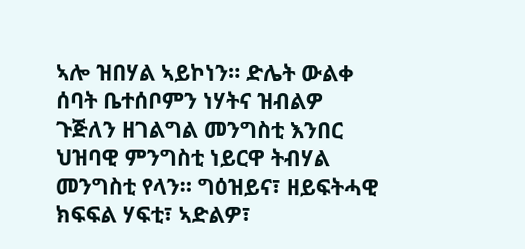ኣሎ ዝበሃል ኣይኮነን። ድሌት ውልቀ ሰባት ቤተሰቦምን ነሃትና ዝብልዎ ጉጅለን ዘገልግል መንግስቲ እንበር ህዝባዊ ምንግስቲ ነይርዋ ትብሃል መንግስቲ የላን። ግዕዝይና፣ ዘይፍትሓዊ ክፍፍል ሃፍቲ፣ ኣድልዎ፣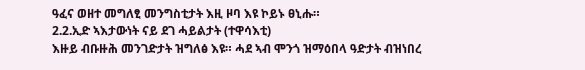ዓፈና ወዘተ መግለፂ መንግስቲታት እዚ ዞባ እዩ ኮይኑ ፀኒሑ።
2.2.ኢድ ኣእታውነት ናይ ደገ ሓይልታት (ተዋሳእቲ)
እዙይ ብቡዙሕ መንገድታት ዝግለፅ እዩ። ሓደ ኣብ ሞንጎ ዝማዕበላ ዓድታት ብዝነበረ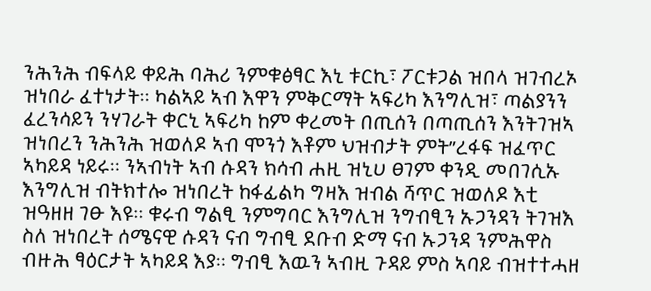ንሕንሕ ብፍላይ ቀይሕ ባሕሪ ንምቁፅፃር እኒ ቱርኪ፣ ፖርቱጋል ዝበላ ዝገብረኦ ዝነበራ ፈተነታት። ካልኣይ ኣብ እዋን ምቅርማት ኣፍሪካ እንግሊዝ፣ ጣልያንን ፈረንሳይን ንሃገራት ቀርኒ ኣፍሪካ ከም ቀረመት በጢሰን በጣጢሰን እንትገዝኣ ዝነበረን ንሕንሕ ዝወለዶ ኣብ ሞንጎ እቶም ህዝብታት ምት”ረፋፍ ዝፈጥር ኣካይዳ ነይሩ። ንኣብነት ኣብ ሱዳን ክሳብ ሐዚ ዝኒሀ ፀገም ቀንዲ መበገሲኡ እንግሊዝ ብትክተሎ ዝነበረት ከፋፊልካ ግዛእ ዝብል ሻጥር ዝወለዶ እቲ ዝዓዘዘ ገፁ እዩ። ቁሩብ ግልፂ ንምግባር እንግሊዝ ንግብፂን ኡጋንዳን ትገዝእ ስለ ዝነበረት ሰሜናዊ ሱዳን ናብ ግብፂ ደቡብ ድማ ናብ ኡጋንዳ ንምሕዋስ ብዙሕ ፃዕርታት ኣካይዳ እያ። ግብፂ እዉን ኣብዚ ጉዳይ ምስ ኣባይ ብዝተተሓዘ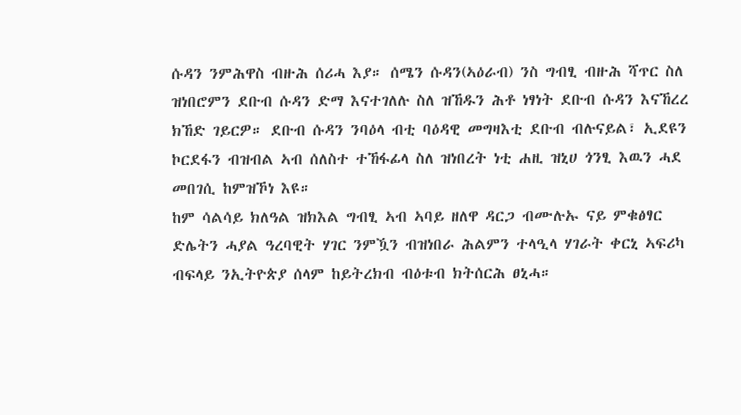ሱዳን ንምሕዋስ ብዙሕ ሰሪሓ እያ። ሰሜን ሱዳን(ኣዕራብ) ንስ ግብፂ ብዙሕ ሻጥር ስለ ዝነበሮምን ደቡብ ሱዳን ድማ እናተገለሉ ስለ ዝኸዱን ሕቶ ነፃነት ደቡብ ሱዳን እናኸረረ ክኸድ ገይርዎ። ደቡብ ሱዳን ንባዕላ ብቲ ባዕዳዊ መግዛእቲ ደቡብ ብሉናይል፣ ኢደዩን ኮርደፋን ብዝብል ኣብ ሰለስተ ተኸፋፊላ ስለ ዝነበረት ነቲ ሐዚ ዝኒሀ ጎንፂ እዉን ሓደ መበገሲ ከምዝኾነ እዩ።
ከም ሳልሳይ ክለዓል ዝክእል ግብፂ ኣብ ኣባይ ዘለዋ ዳርጋ ብሙሉኡ ናይ ምቁፅፃር ድሌትን ሓያል ዓረባዊት ሃገር ንምዃን ብዝነበራ ሕልምን ተላዒላ ሃገራት ቀርኒ ኣፍሪካ ብፍላይ ንኢትዮጵያ ሰላም ከይትረክብ ብዕቱብ ክትሰርሕ ፀኒሓ።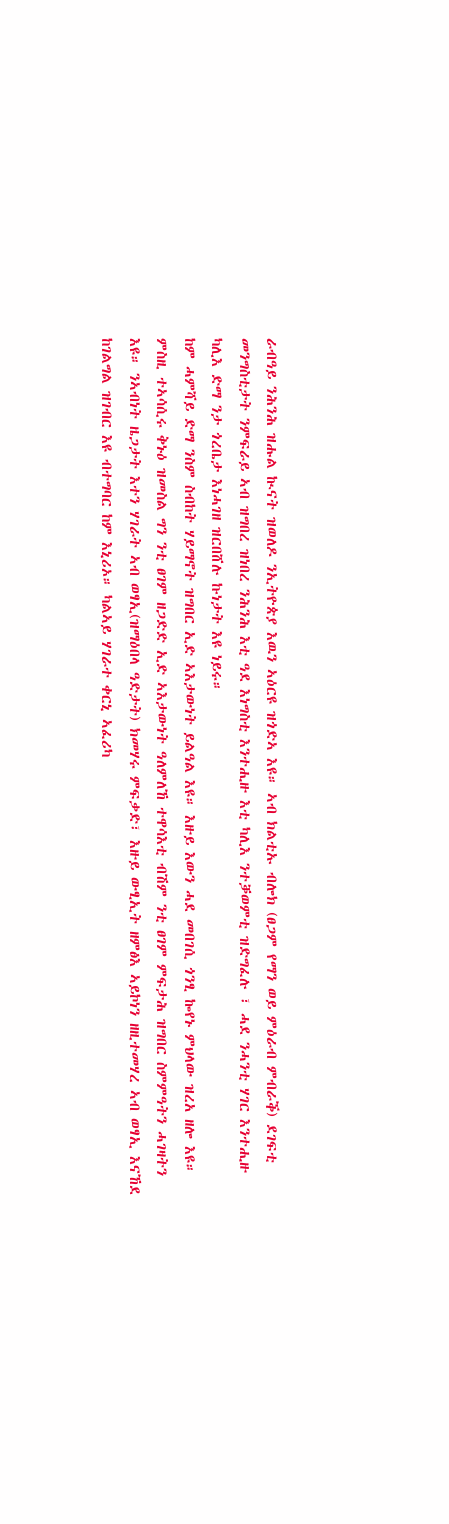ራብዓይ ንሕንሕ ዝሑል ኲናት ዝወለዶ ንኢትዮጵያ እዉን ኣዕርዩ ዝጎድኣ እዩ። ኣብ ክልቲኡ ብሎክ (ፀጋም የማን ወይ ምዕራብ ምብራቕ) ደገፍቲ መንግስቲታት ንምፍራይ ኣብ ዝግበረ ዝነበረ ንሕንሕ እቲ ዓደ እነግስቲ እንተሒዙ እቲ ካሊእ ንተቓወምቲ ዝድግፈሉ ፣ ሓደ ንሓንቲ ሃገር እንተሒዙ ካሊእ ድማ ንታ ጎረቤታ እነሓገዘ ዝርበሸሉ ኩነታት እዩ ነይሩ።
ከም ሓምሻይ ድማ ንስም ስብከት ሃይማኖት ዝግበር ኢድ ኣእታውነት ይልዓል እዩ። እዙይ እውን ሓደ መበገሲ ጎንፂ ኰየኑ ምህላው ዝረአ ዘሎ እዩ።
ምስዚ ተኣሳሲሩ ቅኑዕ ዝመስል ግን ንቲ ፀገም ዘጋድድ ኢድ ኣእታውነት ዓለምለኸ ተዋሳእቲ ብሽም ንቲ ፀገም ምፍታሕ ዝግበር ስምምዓትን ሓገዛትን እዩ። ንኣብነት ዜጋታት እተን ሃገራት ኣብ ወፃኢ(ዝማዕበላ ዓድታት) ክመሃሩ ምፍቃድ፣ እዙይ ውፂኢት ዘምፅእ ኣይኮነን ዘዚተመሃረ ኣብ ወፃኢ እናኸደ ከገልግል ዝገብር እዩ ብተግባር ከም እኒሪኦ። ካልኣይ ሃገራተ ቀርኒ ኣፈሪካ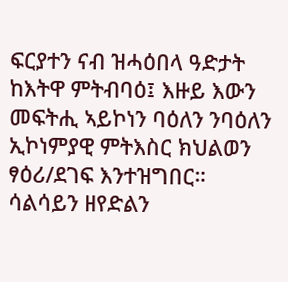ፍርያተን ናብ ዝሓዕበላ ዓድታት ከእትዋ ምትብባዕ፤ እዙይ እውን መፍትሒ ኣይኮነን ባዕለን ንባዕለን ኢኮነምያዊ ምትእስር ክህልወን ፃዕሪ/ደገፍ እንተዝግበር። ሳልሳይን ዘየድልን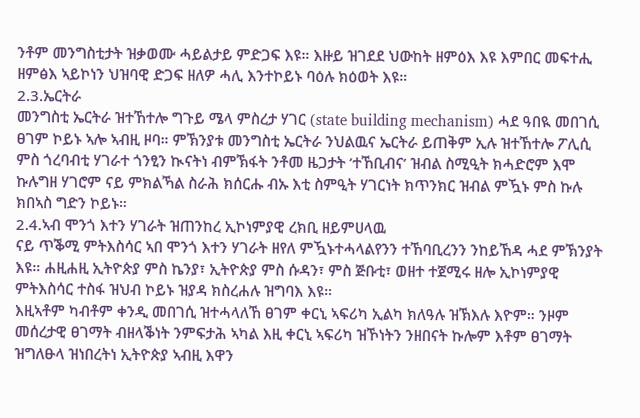ንቶም መንግስቲታት ዝቃወሙ ሓይልታይ ምድጋፍ እዩ። እዙይ ዝገደደ ህውከት ዘምዕእ እዩ እምበር መፍተሒ ዘምፅእ ኣይኮነን ህዝባዊ ድጋፍ ዘለዎ ሓሊ እንተኮይኑ ባዕሉ ክዕወት እዩ።
2.3.ኤርትራ
መንግስቲ ኤርትራ ዝተኸተሎ ግጉይ ሜላ ምስረታ ሃገር (state building mechanism) ሓደ ዓበዪ መበገሲ ፀገም ኮይኑ ኣሎ ኣብዚ ዞባ። ምኽንያቱ መንግስቲ ኤርትራ ንህልዉና ኤርትራ ይጠቅም ኢሉ ዝተኸተሎ ፖሊሲ ምስ ጎረባብቲ ሃገራተ ጎንፂን ኲናትነ ብምኽፋት ንቶመ ዜጋታት ’ተኸቢብና’ ዝብል ስሚዒት ክሓድሮም እሞ ኩሉግዘ ሃገሮም ናይ ምክልኻል ስራሕ ክሰርሑ ብኡ እቲ ስምዒት ሃገርነት ክጥንክር ዝብል ምዃኑ ምስ ኩሉ ክበኣስ ግድን ኮይኑ።
2.4.ኣብ ሞንጎ እተን ሃገራት ዝጠንከረ ኢኮነምያዊ ረክቢ ዘይምሀላዉ
ናይ ጥቕሚ ምትእስሳር ኣበ ሞንጎ እተን ሃገራት ዘየለ ምዃኑተሓላልየንን ተኸባቢረንን ንከይኸዳ ሓደ ምኽንያት እዩ። ሐዚሐዚ ኢትዮጵያ ምስ ኬንያ፣ ኢትዮጵያ ምስ ሱዳን፣ ምስ ጅቡቲ፣ ወዘተ ተጀሚሩ ዘሎ ኢኮነምያዊ ምትእስሳር ተስፋ ዝህብ ኮይኑ ዝያዳ ክስረሐሉ ዝግባእ እዩ።
እዚኣቶም ካብቶም ቀንዲ መበገሲ ዝተሓላለኸ ፀገም ቀርኒ ኣፍሪካ ኢልካ ክለዓሉ ዝኽእሉ እዮም። ንዞም መሰረታዊ ፀገማት ብዘላቕነት ንምፍታሕ ኣካል እዚ ቀርኒ ኣፍሪካ ዝኾነትን ንዘበናት ኩሎም እቶም ፀገማት ዝግለፁላ ዝነበረትነ ኢትዮጵያ ኣብዚ እዋን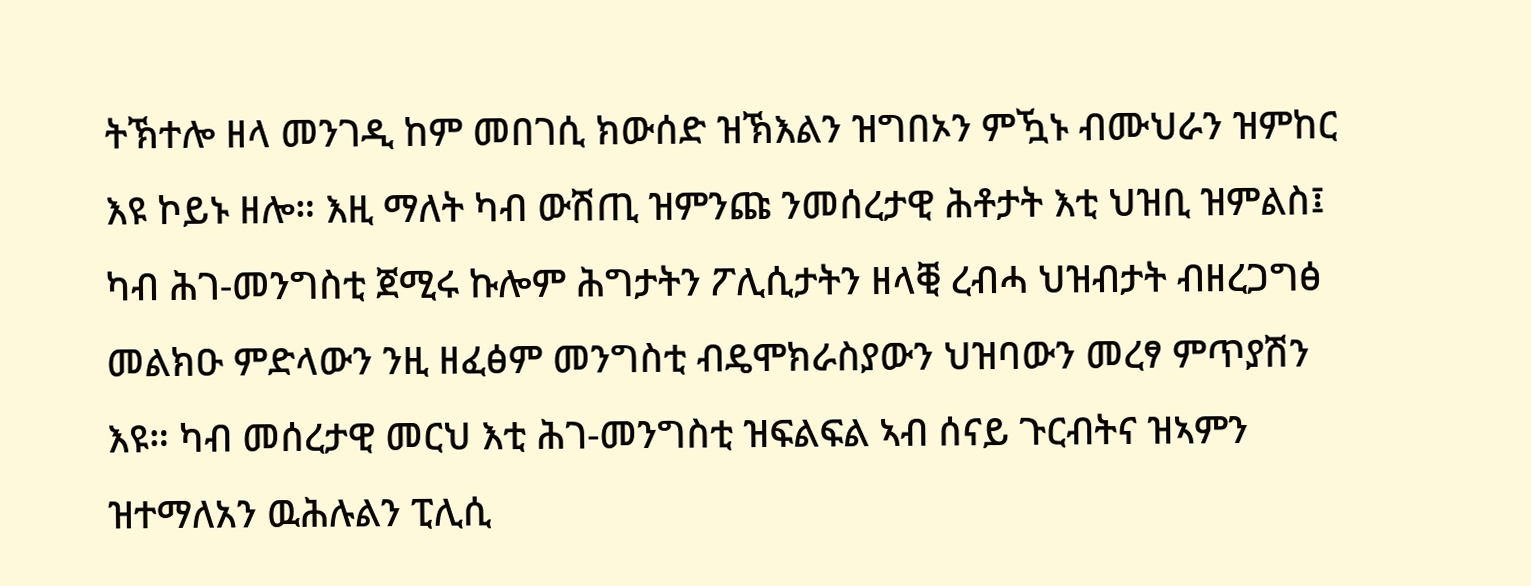ትኽተሎ ዘላ መንገዲ ከም መበገሲ ክውሰድ ዝኽእልን ዝግበኦን ምዃኑ ብሙህራን ዝምከር እዩ ኮይኑ ዘሎ። እዚ ማለት ካብ ውሽጢ ዝምንጩ ንመሰረታዊ ሕቶታት እቲ ህዝቢ ዝምልስ፤ ካብ ሕገ-መንግስቲ ጀሚሩ ኩሎም ሕግታትን ፖሊሲታትን ዘላቒ ረብሓ ህዝብታት ብዘረጋግፅ መልክዑ ምድላውን ንዚ ዘፈፅም መንግስቲ ብዴሞክራስያውን ህዝባውን መረፃ ምጥያሽን እዩ። ካብ መሰረታዊ መርህ እቲ ሕገ-መንግስቲ ዝፍልፍል ኣብ ሰናይ ጉርብትና ዝኣምን ዝተማለአን ዉሕሉልን ፒሊሲ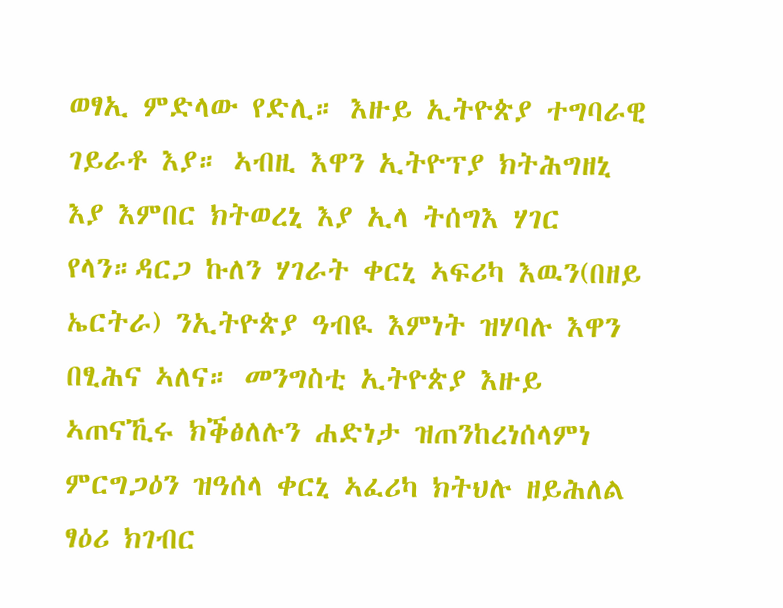ወፃኢ ምድላው የድሊ። እዙይ ኢትዮጵያ ተግባራዊ ገይራቶ እያ። ኣብዚ እዋን ኢትዮፕያ ክትሕግዘኒ እያ እምበር ክትወረኒ እያ ኢላ ትሰግእ ሃገር የላን።ዳርጋ ኩለን ሃገራት ቀርኒ ኣፍሪካ እዉን(በዘይ ኤርትራ) ንኢትዮጵያ ዓብዪ እምነት ዝሃባሉ እዋን በፂሕና ኣለና። መንግስቲ ኢትዮጵያ እዙይ ኣጠናኺሩ ክቕፅለሉን ሐድነታ ዝጠንከረነሰላምነ ምርግጋዕን ዝዓሰላ ቀርኒ ኣፈሪካ ክትህሉ ዘይሕለል ፃዕሪ ክገብር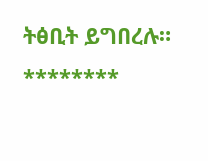ትፅቢት ይግበረሉ።
********